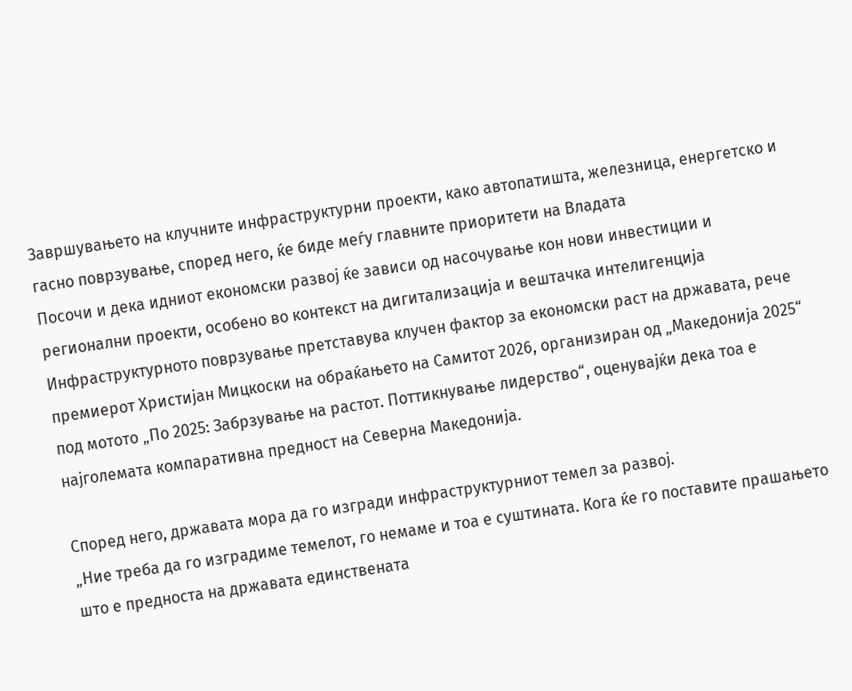Завршувањето на клучните инфраструктурни проекти, како автопатишта, железница, енергетско и гасно поврзување, според него, ќе биде меѓу главните приоритети на Владата
Посочи и дека идниот економски развој ќе зависи од насочување кон нови инвестиции и регионални проекти, особено во контекст на дигитализација и вештачка интелигенција
Инфраструктурното поврзување претставува клучен фактор за економски раст на државата, рече премиерот Христијан Мицкоски на обраќањето на Самитот 2026, организиран од „Македонија 2025“ под мотото „По 2025: Забрзување на растот. Поттикнување лидерство“, оценувајќи дека тоа е најголемата компаративна предност на Северна Македонија.

Според него, државата мора да го изгради инфраструктурниот темел за развој.
„Ние треба да го изградиме темелот, го немаме и тоа е суштината. Кога ќе го поставите прашањето што е предноста на државата единствената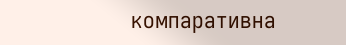компаративна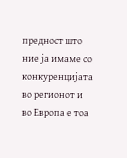предност што ние ја имаме со конкуренцијата во регионот и во Европа е тоа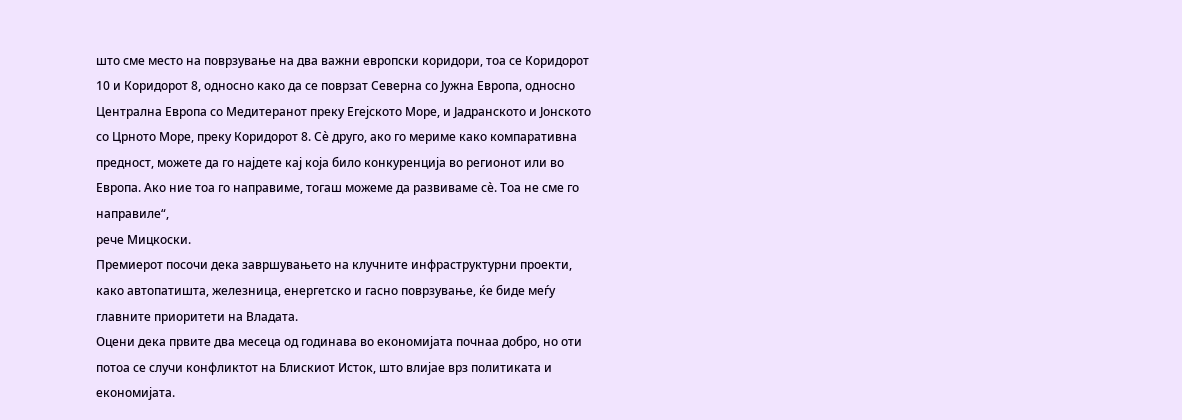што сме место на поврзување на два важни европски коридори, тоа се Коридорот 10 и Коридорот 8, односно како да се поврзат Северна со Јужна Европа, односно Централна Европа со Медитеранот преку Егејското Море, и Јадранското и Јонското со Црното Море, преку Коридорот 8. Сè друго, ако го мериме како компаративна предност, можете да го најдете кај која било конкуренција во регионот или во Европа. Ако ние тоа го направиме, тогаш можеме да развиваме сè. Тоа не сме го направиле“,
рече Мицкоски.
Премиерот посочи дека завршувањето на клучните инфраструктурни проекти, како автопатишта, железница, енергетско и гасно поврзување, ќе биде меѓу главните приоритети на Владата.
Оцени дека првите два месеца од годинава во економијата почнаа добро, но оти потоа се случи конфликтот на Блискиот Исток, што влијае врз политиката и економијата.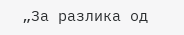„За разлика од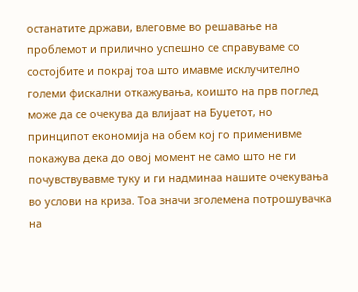останатите држави, влеговме во решавање на проблемот и прилично успешно се справуваме со состојбите и покрај тоа што имавме исклучително големи фискални откажувања, коишто на прв поглед може да се очекува да влијаат на Буџетот, но принципот економија на обем кој го применивме покажува дека до овој момент не само што не ги почувствувавме туку и ги надминаа нашите очекувања во услови на криза. Тоа значи зголемена потрошувачка на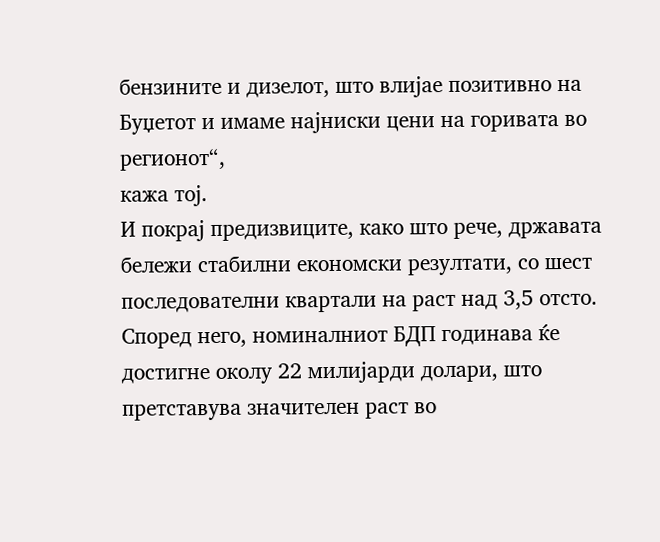бензините и дизелот, што влијае позитивно на Буџетот и имаме најниски цени на горивата во регионот“,
кажа тој.
И покрај предизвиците, како што рече, државата бележи стабилни економски резултати, со шест последователни квартали на раст над 3,5 отсто.
Според него, номиналниот БДП годинава ќе достигне околу 22 милијарди долари, што претставува значителен раст во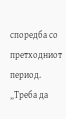споредба со претходниот период.
„Треба да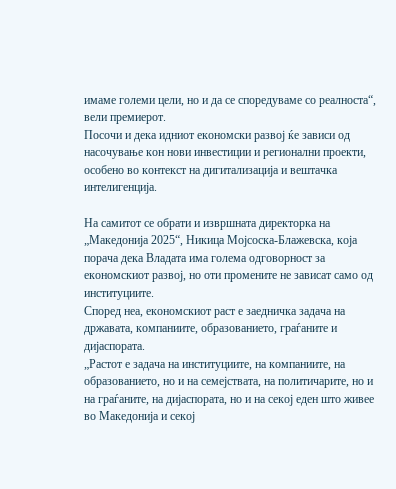имаме големи цели, но и да се споредуваме со реалноста“,
вели премиерот.
Посочи и дека идниот економски развој ќе зависи од насочување кон нови инвестиции и регионални проекти, особено во контекст на дигитализација и вештачка интелигенција.

На самитот се обрати и извршната директорка на „Македонија 2025“, Никица Мојсоска-Блажевска, која порача дека Владата има голема одговорност за економскиот развој, но оти промените не зависат само од институциите.
Според неа, економскиот раст е заедничка задача на државата, компаниите, образованието, граѓаните и дијаспората.
„Растот е задача на институциите, на компаниите, на образованието, но и на семејствата, на политичарите, но и на граѓаните, на дијаспората, но и на секој еден што живее во Македонија и секој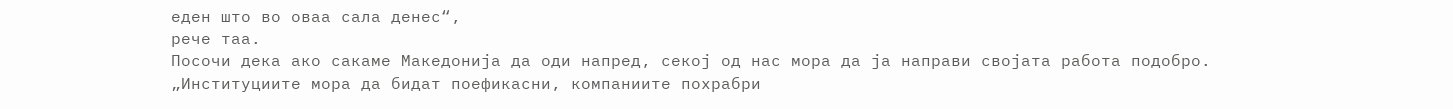еден што во оваа сала денес“,
рече таа.
Посочи дека ако сакаме Македонија да оди напред, секој од нас мора да ја направи својата работа подобро.
„Институциите мора да бидат поефикасни, компаниите похрабри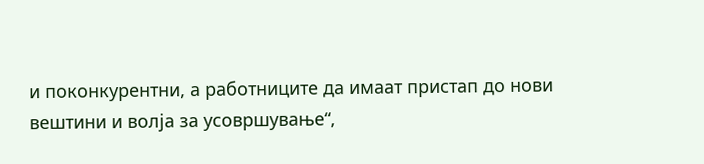и поконкурентни, а работниците да имаат пристап до нови вештини и волја за усовршување“,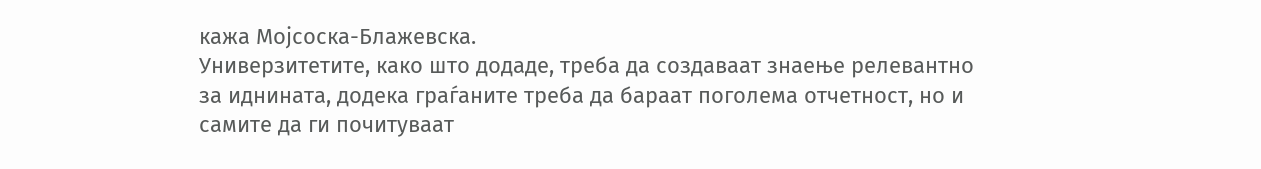кажа Мојсоска-Блажевска.
Универзитетите, како што додаде, треба да создаваат знаење релевантно за иднината, додека граѓаните треба да бараат поголема отчетност, но и самите да ги почитуваат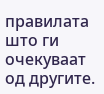правилата што ги очекуваат од другите.